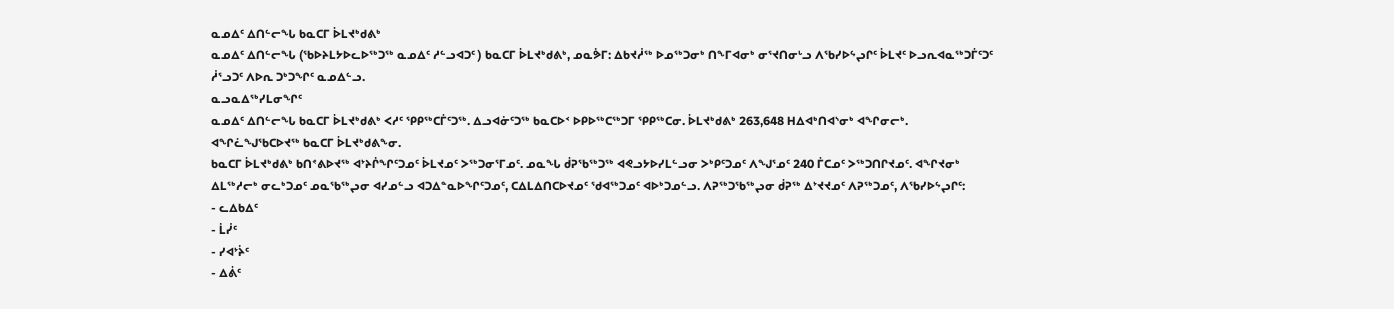ᓇᓄᐃᑦ ᐃᑎᓪᓕᖓ ᑲᓇᑕᒥ ᐆᒪᔪᒃᑯᕕᒃ
ᓇᓄᐃᑦ ᐃᑎᓪᓕᖓ (ᖃᐅᔨᒪᔭᐅᓚᐅᖅᑐᖅ ᓇᓄᐃᑦ ᓱᓪᓗᐊᑐᑦ ) ᑲᓇᑕᒥ ᐆᒪᔪᒃᑯᕕᒃ, ᓄᓇᕘᒥ: ᐃᑲᔪᓲᖅ ᐅᓄᖅᑐᓂᒃ ᑎᖕᒥᐊᓂᒃ ᓂᕐᔪᑎᓂᒡᓗ ᐱᖃᓯᐅᖦᖢᒋᑦ ᐆᒪᔪᑦ ᐅᓗᕆᐊᓇᖅᑐᒦᑦᑐᑦ ᓲᕐᓗᑐᑦ ᐱᐅᕆ ᑐᒃᑐᖏᑦ ᓇᓄᐃᓪᓗ.
ᓇᓗᓇᐃᖅᓯᒪᓂᖏᑦ
ᓇᓄᐃᑦ ᐃᑎᓪᓕᖓ ᑲᓇᑕᒥ ᐆᒪᔪᒃᑯᕕᒃ ᐸᓱᑦ ᕿᑭᖅᑕᒦᑦᑐᖅ. ᐃᓗᐊᓃᑦᑐᖅ ᑲᓇᑕᐅᑉ ᐅᑭᐅᖅᑕᖅᑐᒥ ᕿᑭᖅᑕᓂ. ᐆᒪᔪᒃᑯᕕᒃ 263,648 ᕼᐃᐊᒃᑎᐊᔅᓂᒃ ᐊᖏᓂᓕᒃ. ᐊᖏᓛᖑᖃᑕᐅᔪᖅ ᑲᓇᑕᒥ ᐆᒪᔪᒃᑯᕕᖕᓂ.
ᑲᓇᑕᒥ ᐆᒪᔪᒃᑯᕕᒃ ᑲᑎᕝᕕᐅᔪᖅ ᐊᔾᔨᒌᖏᑦᑐᓄᑦ ᐆᒪᔪᓄᑦ ᐳᖅᑐᓂᕐᒥᓄᑦ. ᓄᓇᖓ ᑰᕈᖃᖅᑐᖅ ᐊᕙᓗᔭᐅᓯᒪᓪᓗᓂ ᐳᒃᑭᑦᑐᓄᑦ ᐱᖑᕐᓄᑦ 240 ᒦᑕᓄᑦ ᐳᖅᑐᑎᒋᔪᓄᑦ. ᐊᖏᔪᓂᒃ ᐃᒪᖅᓱᓕᒃ ᓂᓚᒃᑐᓄᑦ ᓄᓇᖃᖅᖢᓂ ᐊᓯᓄᓪᓗ ᐊᑐᐃᓐᓇᐅᖏᑦᑐᓄᑦ, ᑕᐃᒪᐃᑎᑕᐅᔪᓄᑦ ᖁᐊᖅᑐᓄᑦ ᐊᐅᒃᑐᓄᓪᓗ. ᐱᕈᖅᑐᖃᖅᖢᓂ ᑰᕈᖅ ᐃᔾᔪᔪᓄᑦ ᐱᕈᖅᑐᓄᑦ, ᐱᖃᓯᐅᖦᖢᒋᑦ:
- ᓚᐃᑲᐃᑦ
- ᒫᓰᑦ
- ᓯᐊᔾᔩᑦ
- ᐃᕖᑦ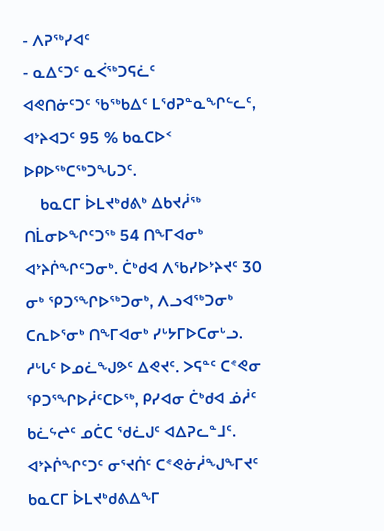- ᐱᕈᖅᓯᐊᑦ
- ᓇᐃᑦᑐᑦ ᓇᐹᖅᑐᕋᓛᑦ
ᐊᕙᑎᓃᑦᑐᑦ ᖃᖅᑲᐃᑦ ᒪᖁᕈᓐᓇᖏᓪᓚᑦ, ᐊᔾᔨᐊᑐᑦ 95 % ᑲᓇᑕᐅᑉ ᐅᑭᐅᖅᑕᖅᑐᖓᑐᑦ.
    ᑲᓇᑕᒥ ᐆᒪᔪᒃᑯᕕᒃ ᐃᑲᔪᓲᖅ ᑎᒫᓂᐅᖏᑦᑐᖅ 54 ᑎᖕᒥᐊᓂᒃ ᐊᔾᔨᒌᖏᑦᑐᓂᒃ. ᑖᒃᑯᐊ ᐱᖃᓯᐅᔾᔨᔪᑦ 30 ᓂᒃ ᕿᑐᕐᖏᐅᖅᑐᓂᒃ, ᐱᓗᐊᖅᑐᓂᒃ ᑕᕆᐅᕐᓂᒃ ᑎᖕᒥᐊᓂᒃ ᓯᒡᔭᒥᐅᑕᓂᒡᓗ. ᓱᒡᒐᑦ ᐅᓄᓛᖑᕗᑦ ᐃᕙᔪᑦ. ᐳᕋᓐᑦ ᑕᕝᕙᓂ ᕿᑐᕐᖏᐅᓲᑦᑕᐅᖅ, ᑭᓯᐊᓂ ᑖᒃᑯᐊ ᓅᓲᑦ ᑲᓛᖦᖠᑦ ᓄᑖᑕ ᖁᓛᒍᑦ ᐊᐃᕈᓚᓐᒧᑦ. ᐊᔾᔨᒌᖏᑦᑐᑦ ᓂᕐᔪᑏᑦ ᑕᕝᕙᓃᓲᖑᖕᒥᔪᑦ ᑲᓇᑕᒥ ᐆᒪᔪᒃᑯᕕᐃᖕᒥ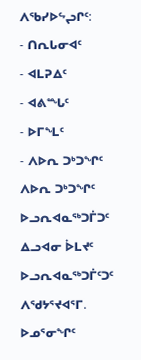ᐱᖃᓯᐅᖦᖢᒋᑦ:
- ᑎᕆᒐᓂᐊᑦ
- ᐊᒪᕈᐃᑦ
- ᐊᕕᙵᑦ
- ᐅᒥᖕᒪᑦ
- ᐱᐅᕆ ᑐᒃᑐᖏᑦ
ᐱᐅᕆ ᑐᒃᑐᖏᑦ ᐅᓗᕆᐊᓇᖅᑐᒦᑐᑦ ᐃᓗᐊᓂ ᐆᒪᔪᑦ ᐅᓗᕆᐊᓇᖅᑐᒦᑦᑐᑦ ᐱᖁᔭᕐᔪᐊᕐᒥ. ᐅᓄᕐᓂᖏᑦ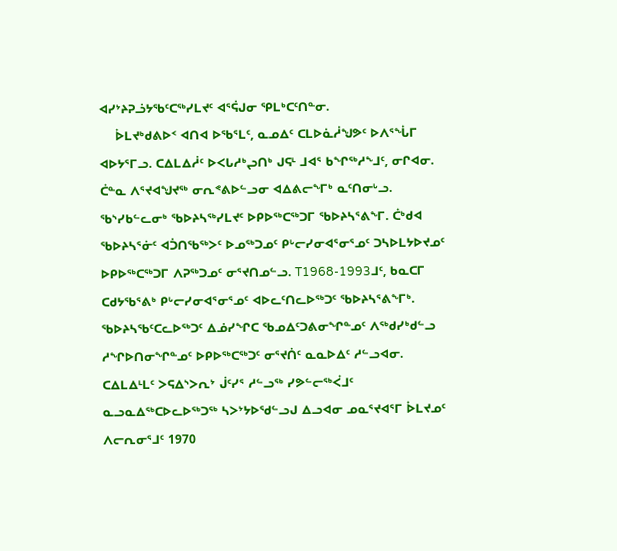ᐊᓯᔾᔨᕈᓘᔭᖃᑦᑕᖅᓯᒪᔪᑦ ᐊᕐᕌᒍᓂ ᕿᒪᒃᑕᑦᑎᓐᓂ.
    ᐆᒪᔪᒃᑯᕕᐅᑉ ᐊᑎᐊ ᐅᖃᕐᒪᑦ, ᓇᓄᐃᑦ ᑕᒪᐅᓈᓲᖑᕗᑦ ᐅᐱᕐᖔᒥ ᐊᐅᔭᕐᒥᓗ. ᑕᐃᒪᐃᓲᑦ ᐅᐸᒐᓱᒃᖢᑎᒃ ᒍᕋᒻ ᒧᐊᕐ ᑲᖏᖅᓱᖕᒧᑦ, ᓂᒋᐊᓂ. ᑖᓐᓇ ᐱᕐᔪᐊᖑᔪᖅ ᓂᕆᕝᕕᐅᓪᓗᓂ ᐊᐃᕕᓕᖕᒥᒃ ᓇᑦᑎᓂᒡᓗ.
ᖃᔅᓯᑲᓪᓚᓂᒃ ᖃᐅᔨᓴᖅᓯᒪᔪᑦ ᐅᑭᐅᖅᑕᖅᑐᒥ ᖃᐅᔨᓴᕐᕕᖕᒥ. ᑖᒃᑯᐊ ᖃᐅᔨᓴᕐᓃᑦ ᐊᑑᑎᖃᖅᐳᑦ ᐅᓄᖅᑐᓄᑦ ᑭᒡᓕᓯᓂᐊᕐᓂᕐᓄᑦ ᑐᓴᐅᒪᔭᐅᔪᓄᑦ ᐅᑭᐅᖅᑕᖅᑐᒥ ᐱᕈᖅᑐᓄᑦ ᓂᕐᔪᑎᓄᓪᓗ. T1968-1993ᒧᑦ, ᑲᓇᑕᒥ ᑕᑯᔭᖃᕐᕕᒃ ᑭᒡᓕᓯᓂᐊᕐᓂᕐᓄᑦ ᐊᐅᓚᑦᑎᓚᐅᖅᑐᑦ ᖃᐅᔨᓴᕐᕕᖕᒥᒃ. ᖃᐅᔨᓴᖃᑦᑕᓚᐅᖅᑐᑦ ᐃᓅᓯᖏᑕ ᖃᓄᐃᑦᑐᕕᓂᖏᓐᓄᑦ ᐱᖅᑯᓯᒃᑯᓪᓗ ᓱᖏᐅᑎᓂᖏᓐᓄᑦ ᐅᑭᐅᖅᑕᖅᑐᑦ ᓂᕐᔪᑏᑦ ᓇᓇᐅᐃᑦ ᓱᓪᓗᐊᓂ. ᑕᐃᒪᐃᒻᒪᑦ ᐳᕋᐃᔅᐳᕆᔾ ᒎᑦᓯᕐ ᓱᓪᓗᖅ ᓯᕗᓪᓕᖅᐹᒧᑦ ᓇᓗᓇᐃᖅᑕᐅᓚᐅᖅᑐᖅ ᓴᐳᔾᔭᐅᖁᓪᓗᒍ ᐃᓗᐊᓂ ᓄᓇᕐᔪᐊᕐᒥ ᐆᒪᔪᓄᑦ ᐱᓕᕆᓂᕐᒧᑦ 1970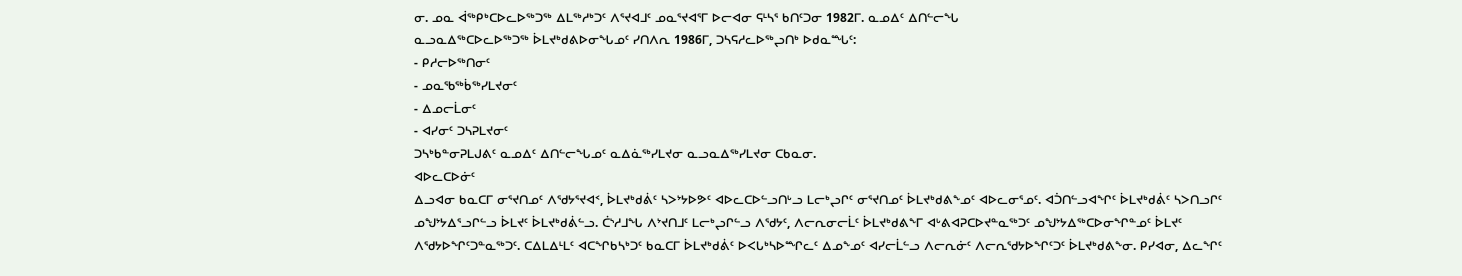ᓂ. ᓄᓇ ᐋᖅᑭᒃᑕᐅᓚᐅᖅᑐᖅ ᐃᒪᖅᓱᒃᑐᑦ ᐱᕐᔪᐊᒧᑦ ᓄᓇᕐᔪᐊᕐᒥ ᐅᓕᐊᓂ ᕋᒻᓴᕐ ᑲᑎᑦᑐᓂ 1982ᒥ. ᓇᓄᐃᑦ ᐃᑎᓪᓕᖓ
ᓇᓗᓇᐃᖅᑕᐅᓚᐅᖅᑐᖅ ᐆᒪᔪᒃᑯᕕᐅᓂᖓᓄᑦ ᓯᑎᐱᕆ 1986ᒥ, ᑐᓴᕋᓱᓚᐅᖅᖢᑎᒃ ᐅᑯᓇᙵᑦ:
- ᑭᓱᓕᐅᖅᑎᓂᑦ
- ᓄᓇᖃᖅᑳᖅᓯᒪᔪᓂᑦ
- ᐃᓄᓕᒫᓂᑦ
- ᐊᓯᓂᑦ ᑐᓴᕈᒪᔪᓂᑦ
ᑐᓴᒃᑲᓐᓂᕈᒪᒍᕕᑦ ᓇᓄᐃᑦ ᐃᑎᓪᓕᖓᓄᑦ ᓇᐃᓈᖅᓯᒪᔪᓂ ᓇᓗᓇᐃᖅᓯᒪᔪᓂ ᑕᑲᓇᓂ.
ᐊᐅᓚᑕᐅᓃᑦ
ᐃᓗᐊᓂ ᑲᓇᑕᒥ ᓂᕐᔪᑎᓄᑦ ᐱᖁᔭᕐᔪᐊᑉ, ᐆᒪᔪᒃᑯᕖᑦ ᓴᐳᔾᔭᐅᕗᑦ ᐊᐅᓚᑕᐅᓪᓗᑎᒡᓗ ᒪᓕᒃᖢᒋᑦ ᓂᕐᔪᑎᓄᑦ ᐆᒪᔪᒃᑯᕕᖕᓄᑦ ᐊᐅᓚᓂᕐᓄᑦ. ᐊᑑᑎᓪᓗᐊᖏᑦ ᐆᒪᔪᒃᑯᕖᑦ ᓴᐳᑎᓗᒋᑦ ᓄᖑᔾᔭᐃᕐᓗᒋᓪᓗ ᐆᒪᔪᑦ ᐆᒪᔪᒃᑯᕖᓪᓗ. ᑖᔅᓱᒧᖓ ᐱᔾᔪᑎᒧᑦ ᒪᓕᒃᖢᒋᓪᓗ ᐱᖁᔭᑦ, ᐱᓕᕆᓂᓕᒫᑦ ᐆᒪᔪᒃᑯᕕᖕᒥ ᐊᒡᕕᐊᕈᑕᐅᔪᓐᓇᖅᑐᑦ ᓄᖑᔾᔭᐃᖅᑕᐅᓂᖏᓐᓄᑦ ᐆᒪᔪᑦ ᐱᖁᔭᐅᖏᑦᑐᓐᓇᖅᑐᑦ. ᑕᐃᒪᐃᒻᒪᑦ ᐊᑕᖏᑲᓴᒃᑐᑦ ᑲᓇᑕᒥ ᐆᒪᔪᒃᑯᕖᑦ ᐅᐸᒐᒃᓴᐅᙱᓚᑦ ᐃᓄᖕᓄᑦ ᐊᓯᓕᒫᓪᓗ ᐱᓕᕆᓃᑦ ᐱᓕᕆᖁᔭᐅᖏᑦᑐᑦ ᐆᒪᔪᒃᑯᕕᖕᓂ. ᑭᓯᐊᓂ, ᐃᓚᖏᑦ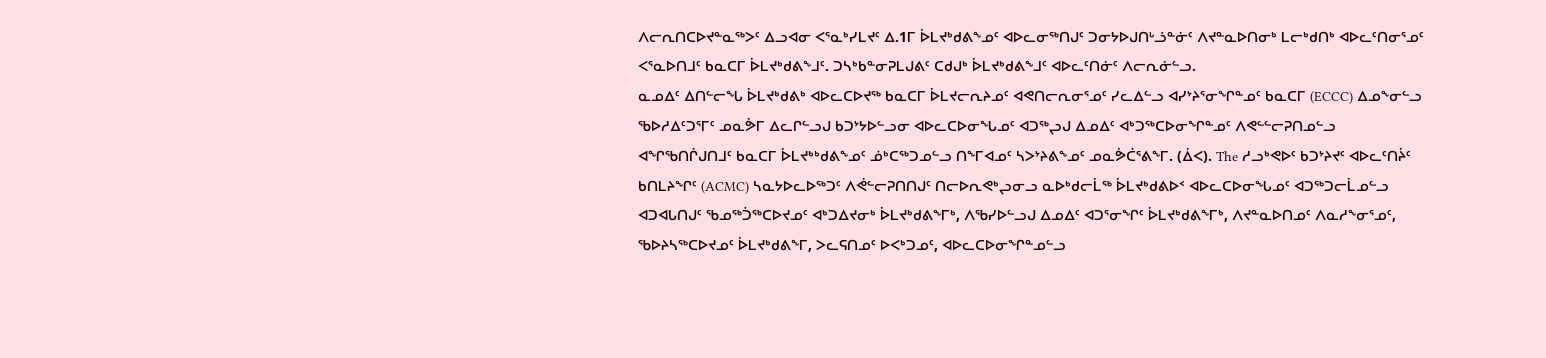ᐱᓕᕆᑎᑕᐅᔪᓐᓇᖅᐳᑦ ᐃᓗᐊᓂ ᐸᕐᓇᒃᓯᒪᔪᑦ ᐃ.1ᒥ ᐆᒪᔪᒃᑯᕕᖕᓄᑦ ᐊᐅᓚᓂᖅᑎᒍᑦ ᑐᓂᔭᐅᒍᑎᒡᓘᓐᓃᑦ ᐱᔪᓐᓇᐅᑎᓂᒃ ᒪᓕᒃᑯᑎᒃ ᐊᐅᓚᑦᑎᓂᕐᓄᑦ ᐸᕐᓇᐅᑎᒧᑦ ᑲᓇᑕᒥ ᐆᒪᔪᒃᑯᕕᖕᒧᑦ. ᑐᓴᒃᑲᓐᓂᕈᒪᒍᕕᑦ ᑕᑯᒍᒃ ᐆᒪᔪᒃᑯᕕᖕᒧᑦ ᐊᐅᓚᑦᑎᓃᑦ ᐱᓕᕆᓃᓪᓗ.
ᓇᓄᐃᑦ ᐃᑎᓪᓕᖓ ᐆᒪᔪᒃᑯᕕᒃ ᐊᐅᓚᑕᐅᔪᖅ ᑲᓇᑕᒥ ᐆᒪᔪᓕᕆᔨᓄᑦ ᐊᕙᑎᓕᕆᓂᕐᓄᑦ ᓯᓚᐃᓪᓗ ᐊᓯᔾᔨᕐᓂᖏᓐᓄᑦ ᑲᓇᑕᒥ (ECCC) ᐃᓄᖕᓂᓪᓗ ᖃᐅᓱᐃᑦᑐᕐᒥᑦ ᓄᓇᕘᒥ ᐃᓚᒋᓪᓗᒍ ᑲᑐᔾᔭᐅᓪᓗᓂ ᐊᐅᓚᑕᐅᓂᖓᓄᑦ ᐊᑐᖅᖢᒍ ᐃᓄᐃᑦ ᐊᒃᑐᖅᑕᐅᓂᖏᓐᓄᑦ ᐱᕙᓪᓪᓕᕈᑎᓄᓪᓗ ᐊᖏᖃᑎᒌᒍᑎᒧᑦ ᑲᓇᑕᒥ ᐆᒪᔪᒃᒃᑯᕕᖕᓄᑦ ᓅᒃᑕᖅᑐᓄᓪᓗ ᑎᖕᒥᐊᓄᑦ ᓴᐳᔾᔨᕕᖕᓄᑦ ᓄᓇᕘᑖᕐᕕᖕᒥ. (ᐄᐸ). The ᓱᓗᒃᕙᐅᑦ ᑲᑐᔾᔨᔪᑦ ᐊᐅᓚᑦᑎᔩᑦ ᑲᑎᒪᔨᖏᑦ (ACMC) ᓴᓇᔭᐅᓚᐅᖅᑐᑦ ᐱᕚᓪᓕᕈᑎᑎᒍᑦ ᑎᓕᐅᕆᕙᒃᖢᓂᓗ ᓇᐅᒃᑯᓕᒫᖅ ᐆᒪᔪᒃᑯᕕᐅᑉ ᐊᐅᓚᑕᐅᓂᖓᓄᑦ ᐊᑐᖅᑐᓕᒫᓄᓪᓗ ᐊᑐᐊᒐᑎᒍᑦ ᖃᓄᖅᑑᖅᑕᐅᔪᓄᑦ ᐊᒃᑐᐃᔪᓂᒃ ᐆᒪᔪᒃᑯᕕᖕᒥᒃ, ᐱᖃᓯᐅᓪᓗᒍ ᐃᓄᐃᑦ ᐊᑐᕐᓂᖏᑦ ᐆᒪᔪᒃᑯᕕᖕᒥᒃ, ᐱᔪᓐᓇᐅᑎᓄᑦ ᐱᓇᓱᖕᓂᕐᓄᑦ, ᖃᐅᔨᓴᖅᑕᐅᔪᓄᑦ ᐆᒪᔪᒃᑯᕕᖕᒥ, ᐳᓚᕋᑎᓄᑦ ᐅᐸᒃᑐᓄᑦ, ᐊᐅᓚᑕᐅᓂᖏᓐᓄᓪᓗ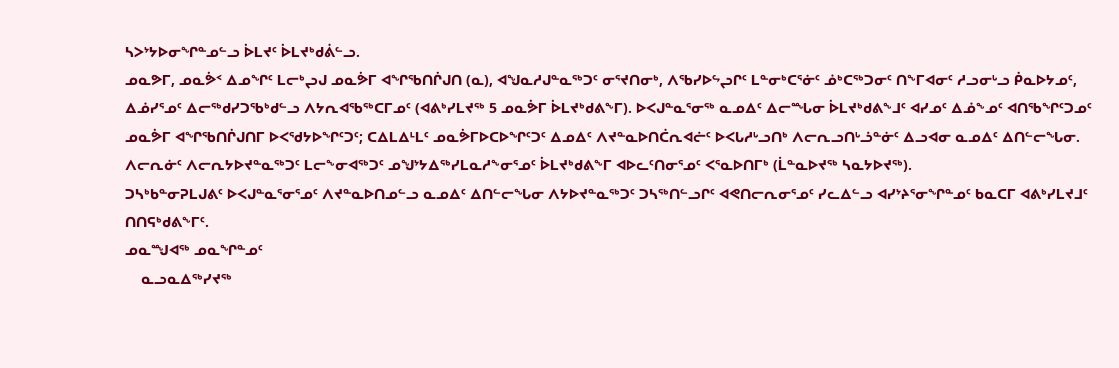ᓴᐳᔾᔭᐅᓂᖏᓐᓄᓪᓗ ᐆᒪᔪᑦ ᐆᒪᔪᒃᑯᕖᓪᓗ.
ᓄᓇᕗᒥ, ᓄᓇᕘᑉ ᐃᓄᖏᑦ ᒪᓕᒃᖢᒍ ᓄᓇᕘᒥ ᐊᖏᖃᑎᒌᒍᑎ (ᓇ), ᐊᖑᓇᓱᒍᓐᓇᖅᑐᑦ ᓂᕐᔪᑎᓂᒃ, ᐱᖃᓯᐅᖦᖢᒋᑦ ᒪᓐᓂᒃᑕᕐᓃᑦ ᓅᒃᑕᖅᑐᓂᑦ ᑎᖕᒥᐊᓂᑦ ᓱᓗᓂᒡᓗ ᑮᓇᐅᔭᓄᑦ, ᐃᓅᓯᕐᓄᑦ ᐃᓕᖅᑯᓯᑐᖃᒃᑯᓪᓗ ᐱᔭᕆᐊᖃᖅᑕᒥᓄᑦ (ᐊᕕᒃᓯᒪᔪᖅ 5 ᓄᓇᕘᒥ ᐆᒪᔪᒃᑯᕕᖕᒥ). ᐅᐸᒍᓐᓇᕐᓂᖅ ᓇᓄᐃᑦ ᐃᓕᙵᓂ ᐆᒪᔪᒃᑯᕕᖕᒧᑦ ᐊᓯᓄᑦ ᐃᓅᖕᓄᑦ ᐊᑎᖃᖏᑦᑐᓄᑦ ᓄᓇᕘᒥ ᐊᖏᖃᑎᒌᒍᑎᒥ ᐅᐸᖁᔭᐅᖏᑦᑐᑦ; ᑕᐃᒪᐃᒻᒪᑦ ᓄᓇᕘᒥᐅᑕᐅᖏᑦᑐᑦ ᐃᓄᐃᑦ ᐱᔪᓐᓇᐅᑎᑖᕆᐊᓖᑦ ᐅᐸᒐᓱᒡᓗᑎᒃ ᐱᓕᕆᓗᑎᒡᓘᓐᓃᑦ ᐃᓗᐊᓂ ᓇᓄᐃᑦ ᐃᑎᓪᓕᖓᓂ. ᐱᓕᕆᓃᑦ ᐱᓕᕆᔭᐅᔪᓐᓇᖅᑐᑦ ᒪᓕᖕᓂᐊᖅᑐᑦ ᓄᖑᔾᔭᐃᖅᓯᒪᓇᓱᖕᓂᕐᓄᑦ ᐆᒪᔪᒃᑯᕕᖕᒥ ᐊᐅᓚᑦᑎᓂᕐᓄᑦ ᐸᕐᓇᐅᑎᒥᒃ (ᒫᓐᓇᐅᔪᖅ ᓴᓇᔭᐅᔪᖅ).
ᑐᓴᒃᑲᓐᓂᕈᒪᒍᕕᑦ ᐅᐸᒍᓐᓇᕐᓂᕐᓄᑦ ᐱᔪᓐᓇᐅᑎᓄᓪᓗ ᓇᓄᐃᑦ ᐃᑎᓪᓕᖓᓂ ᐱᔭᐅᔪᓐᓇᖅᑐᑦ ᑐᓴᖅᑎᓪᓗᒋᑦ ᐊᕙᑎᓕᕆᓂᕐᓄᑦ ᓯᓚᐃᓪᓗ ᐊᓯᔾᔨᕐᓂᖏᓐᓄᑦ ᑲᓇᑕᒥ ᐊᕕᒃᓯᒪᔪᒧᑦ ᑎᑎᕋᒃᑯᕕᖕᒥᑦ.
ᓄᓇᙳᐊᖅ ᓄᓇᖏᓐᓄᑦ
    ᓇᓗᓇᐃᖅᓯᔪᖅ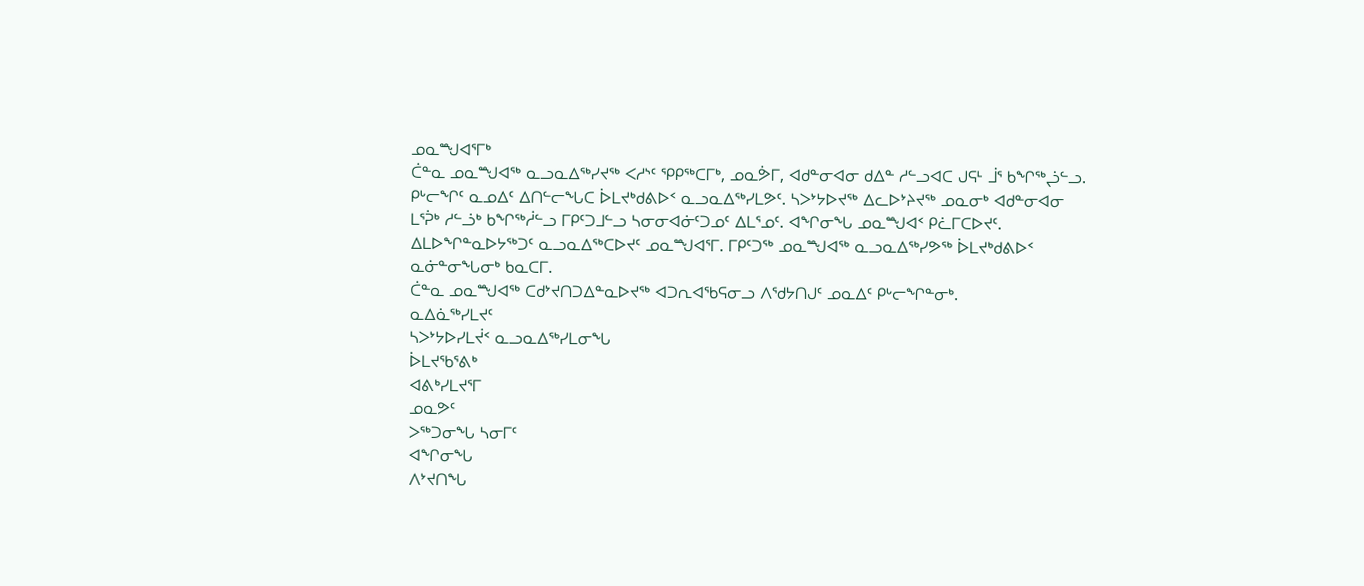ᓄᓇᙳᐊᕐᒥᒃ
ᑖᓐᓇ ᓄᓇᙳᐊᖅ ᓇᓗᓇᐃᖅᓯᔪᖅ ᐸᓱᔅᑦ ᕿᑭᖅᑕᒥᒃ, ᓄᓇᕘᒥ, ᐊᑯᓐᓂᐊᓂ ᑯᐃᓐ ᓱᓪᓗᐊᑕ ᒍᕋᒻ ᒨᕐ ᑲᖏᖅᖣᓪᓗ. ᑭᒡᓕᖏᑦ ᓇᓄᐃᑦ ᐃᑎᓪᓕᖓᑕ ᐆᒪᔪᒃᑯᕕᐅᑉ ᓇᓗᓇᐃᖅᓯᒪᕗᑦ. ᓴᐳᔾᔭᐅᔪᖅ ᐃᓚᐅᔾᔨᔪᖅ ᓄᓇᓂᒃ ᐊᑯᓐᓂᐊᓂ ᒪᕐᕉᒃ ᓱᓪᓘᒃ ᑲᖏᖅᓲᓪᓗ ᒥᑭᑦᑐᒧᓪᓗ ᓴᓂᓂᐊᓃᑦᑐᓄᑦ ᐃᒪᕐᓄᑦ. ᐊᖏᓂᖓ ᓄᓇᙳᐊᑉ ᑭᓛᒥᑕᐅᔪᑦ. ᐃᒪᐅᖏᓐᓇᐅᔭᖅᑐᑦ ᓇᓗᓇᐃᖅᑕᐅᔪᑦ ᓄᓇᙳᐊᕐᒥ. ᒥᑭᑦᑐᖅ ᓄᓇᙳᐊᖅ ᓇᓗᓇᐃᖅᓯᕗᖅ ᐆᒪᔪᒃᑯᕕᐅᑉ ᓇᓃᓐᓂᖓᓂᒃ ᑲᓇᑕᒥ.
ᑖᓐᓇ ᓄᓇᙳᐊᖅ ᑕᑯᔾᔪᑎᑐᐃᓐᓇᐅᔪᖅ ᐊᑐᕆᐊᖃᕋᓂᓗ ᐱᖁᔭᑎᒍᑦ ᓄᓇᐃᑦ ᑭᒡᓕᖏᓐᓂᒃ.
ᓇᐃᓈᖅᓯᒪᔪᑦ
ᓴᐳᔾᔭᐅᓯᒪᔫᑉ ᓇᓗᓇᐃᖅᓯᒪᓂᖓ
ᐆᒪᔪᖃᕐᕕᒃ
ᐊᕕᒃᓯᒪᔪᕐᒥ
ᓄᓇᕗᑦ
ᐳᖅᑐᓂᖓ ᓴᓂᒥᑦ
ᐊᖏᓂᖓ
ᐱᔾᔪᑎᖓ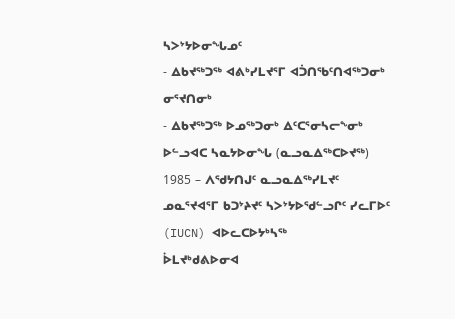ᓴᐳᔾᔭᐅᓂᖓᓄᑦ
- ᐃᑲᔪᖅᑐᖅ ᐊᕕᒃᓯᒪᔪᕐᒥ ᐊᑑᑎᖃᑦᑎᐊᖅᑐᓂᒃ ᓂᕐᔪᑎᓂᒃ
- ᐃᑲᔪᖅᑐᖅ ᐅᓄᖅᑐᓂᒃ ᐃᑦᑕᕐᓂᓴᓕᖕᓂᒃ
ᐅᓪᓗᐊᑕ ᓴᓇᔭᐅᓂᖓ (ᓇᓗᓇᐃᖅᑕᐅᔪᖅ)
1985 – ᐱᖁᔭᑎᒍᑦ ᓇᓗᓇᐃᖅᓯᒪᔪᑦ
ᓄᓇᕐᔪᐊᕐᒥ ᑲᑐᔾᔨᔪᑦ ᓴᐳᔾᔭᐅᖁᓪᓗᒋᑦ ᓯᓚᒥᐅᑦ (IUCN) ᐊᐅᓚᑕᐅᔭᒃᓴᖅ
ᐆᒪᔪᒃᑯᕕᐅᓂᐊ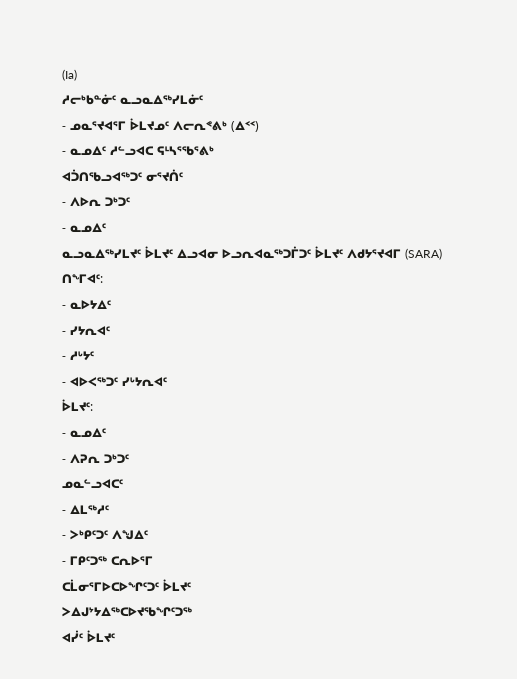(Ia)
ᓱᓕᒃᑲᓐᓃᑦ ᓇᓗᓇᐃᖅᓯᒪᓃᑦ
- ᓄᓇᕐᔪᐊᕐᒥ ᐆᒪᔪᓄᑦ ᐱᓕᕆᕝᕕᒃ (ᐃᑉᑉ)
- ᓇᓄᐃᑦ ᓱᓪᓗᐊᑕ ᕋᒻᓴᕐᖃᕐᕕᒃ
ᐊᑑᑎᖃᓗᐊᖅᑐᑦ ᓂᕐᔪᑏᑦ
- ᐱᐅᕆ ᑐᒃᑐᑦ
- ᓇᓄᐃᑦ
ᓇᓗᓇᐃᖅᓯᒪᔪᑦ ᐆᒪᔪᑦ ᐃᓗᐊᓂ ᐅᓗᕆᐊᓇᖅᑐᒦᑐᑦ ᐆᒪᔪᑦ ᐱᑯᔭᕐᔪᐊᒥ (SARA)
ᑎᖕᒥᐊᑦ:
- ᓇᐅᔭᐃᑦ
- ᓯᔭᕆᐊᑦ
- ᓱᒡᔭᑦ
- ᐊᐅᐸᖅᑐᑦ ᓯᒡᔭᕆᐊᑦ
ᐆᒪᔪᑦ:
- ᓇᓄᐃᑦ
- ᐱᕈᕆ ᑐᒃᑐᑦ
ᓄᓇᓪᓗᐊᑕᑦ
- ᐃᒪᖅᓱᑦ
- ᐳᒃᑭᑦᑐᑦ ᐱᖑᐃᑦ
- ᒥᑭᑦᑐᖅ ᑕᕆᐅᕐᒥ
ᑕᒫᓂᕐᒥᐅᑕᐅᖏᑦᑐᑦ ᐆᒪᔪᑦ
ᐳᐃᒍᔾᔭᐃᖅᑕᐅᔪᖃᖏᑦᑐᖅ
ᐊᓰᑦ ᐆᒪᔪᑦ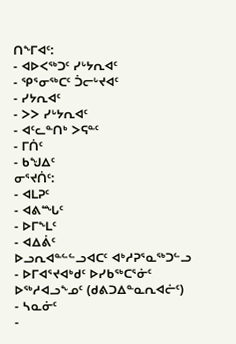ᑎᖕᒥᐊᑦ:
- ᐊᐅᐸᖅᑐᑦ ᓯᒡᔭᕆᐊᑦ
- ᕿᕐᓂᖅᑕᑦ ᑑᓕᒡᔪᐊᑦ
- ᓯᔭᕆᐊᑦ
- ᐳᐳ ᓯᒡᔭᕆᐊᑦ
- ᐊᑦᓚᓐᑎᒃ ᐳᕋᓐᑦ
- ᒥᑏᑦ
- ᑲᖑᐃᑦ
ᓂᕐᔪᑏᑦ:
- ᐊᒪᕈᑦ
- ᐊᕕᙵᑦ
- ᐅᒥᖕᒪᑦ
- ᐊᐃᕖᑦ
ᐅᓗᕆᐊᓐᓪᓪᓗᐊᑕᑦ ᐊᒃᓱᕈᕐᓇᖅᑐᓪᓗ
- ᐅᒥᐊᕐᔪᐊᒃᑯᑦ ᐅᓯᑲᖅᑕᕐᓃᑦ ᐅᖅᓱᐊᓗᖕᓄᑦ (ᑯᕕᑐᐃᓐᓇᕆᐊᓖᑦ)
- ᓴᓇᓃᑦ
-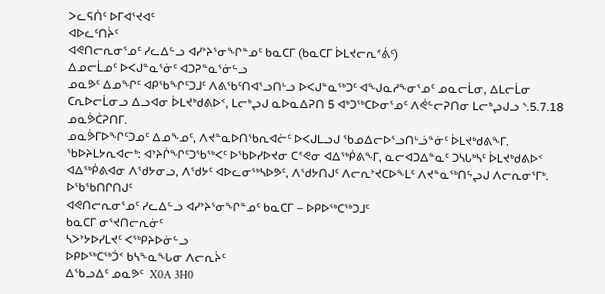ᐳᓚᕋᑏᑦ ᐅᒥᐊᕐᔪᐊᑦ
ᐊᐅᓚᑦᑎᔩᑦ
ᐊᕙᑎᓕᕆᓂᕐᓄᑦ ᓯᓚᐃᓪᓗ ᐊᓯᔾᔨᕐᓂᖏᓐᓄᑦ ᑲᓇᑕᒥ (ᑲᓇᑕᒥ ᐆᒪᔪᓕᕆᕝᕖᑦ)
ᐃᓄᓕᒫᓄᑦ ᐅᐸᒍᓐᓇᕐᓃᑦ ᐊᑐᕈᓐᓇᕐᓃᓪᓗ
ᓄᓇᕗᑦ ᐃᓄᖏᑦ ᐊᑭᖃᖏᑦᑐᒧᑦ ᐱᕕᖃᑦᑎᐊᕐᓗᑎᒡᓗ ᐅᐸᒍᓐᓇᖅᑐᑦ ᐊᖑᓇᓱᖕᓂᕐᓄᑦ ᓄᓇᓕᒫᓂ, ᐃᒪᓕᒫᓂ ᑕᕆᐅᓕᒫᓂᓗ ᐃᓗᐊᓂ ᐆᒪᔪᒃᑯᕕᐅᑉ, ᒪᓕᒃᖢᒍ ᓇᐅᓇᐃᕈᑎ 5 ᐊᒃᑐᖅᑕᐅᓂᕐᓄᑦ ᐱᕚᓪᓕᕈᑎᓂ ᒪᓕᒃᖢᒍᓗ ᔅ.5.7.18 ᓄᓇᕘᑖᕈᑎᒥ.
ᓄᓇᕘᒥᐅᖏᑦᑐᓄᑦ ᐃᓄᖕᓄᑦ, ᐱᔪᓐᓇᐅᑎᖃᕆᐊᓖᑦ ᐅᐸᒍᒪᓗᒍ ᖃᓄᐃᓕᐅᕐᓗᑎᒡᓘᓐᓃᑦ ᐆᒪᔪᒃᑯᕕᖕᒥ.
ᖃᐅᔨᒪᔭᕆᐊᓕᒃ: ᐊᔾᔨᒌᖏᑦᑐᖃᖅᐸᑦ ᐅᖃᐅᓯᐅᔪᓂ ᑕᕝᕙᓂ ᐊᐃᖅᑮᕕᖕᒥ, ᓇᓕᐊᑐᐃᓐᓇᑦ ᑐᓴᒐᒃᓴᑦ ᐆᒪᔪᒃᑯᕕᐅᑉ ᐊᐃᖅᑮᕕᐊᓂ ᐱᖁᔭᓂᓗ, ᐱᖁᔭᑦ ᐊᐅᓚᓂᖅᓴᐅᕗᑦ, ᐱᖁᔭᑎᒍᑦ ᐱᓕᕆᔾᔪᑕᐅᖕᒪᑦ ᐱᔪᓐᓇᖅᑎᖦᖢᒍ ᐱᓕᕆᓂᕐᒥᒃ.
ᐅᖃᖃᑎᒋᑎᒍᑦ
ᐊᕙᑎᓕᕆᓂᕐᓄᑦ ᓯᓚᐃᓪᓗ ᐊᓯᔾᔨᕐᓂᖏᓐᓄᑦ ᑲᓇᑕᒥ – ᐅᑭᐅᖅᑕᖅᑐᒧᑦ
ᑲᓇᑕᒥ ᓂᕐᔪᑎᓕᕆᓃᑦ
ᓴᐳᔾᔭᐅᓯᒪᔪᑦ ᐸᖅᑭᔨᐅᓃᓪᓗ
ᐅᑭᐅᖅᑕᖅᑑᑉ ᑲᓴᖕᓇᖓᓂ ᐱᓕᕆᔩᑦ
ᐃᖃᓗᐃᑦ ᓄᓇᕗᑦ  X0A 3H0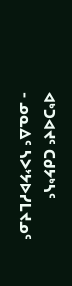ᐊᒃᑐᐊᔪᑦ ᑕᑯᔭᒃᓴᑦ
- ᓄᓇᐃᑦ ᓴᐳᔾᔭᐅᓯᒪᔪᓄᑦ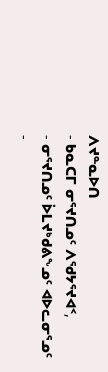ᐱᔪᓐᓇᐅᑎ
- ᑲᓇᑕᒥ ᓂᕐᔪᑎᓄᑦ ᐱᖁᔭᕐᔪᐊᑉ,
- ᓂᕐᔪᑎᓄᑦ ᐆᒪᔪᒃᑯᕕᖕᓄᑦ ᐊᐅᓚᓂᕐᓄᑦ
-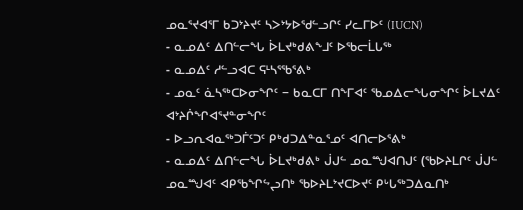ᓄᓇᕐᔪᐊᕐᒥ ᑲᑐᔾᔨᔪᑦ ᓴᐳᔾᔭᐅᖁᓪᓗᒋᑦ ᓯᓚᒥᐅᑦ (IUCN)
- ᓇᓄᐃᑦ ᐃᑎᓪᓕᖓ ᐆᒪᔪᒃᑯᕕᖕᒧᑦ ᐅᖃᓕᒫᒐᖅ
- ᓇᓄᐃᑦ ᓱᓪᓗᐊᑕ ᕋᒻᓴᕐᖃᕐᕕᒃ
- ᓄᓇᑦ ᓈᓴᖅᑕᐅᓂᖏᑦ − ᑲᓇᑕᒥ ᑎᖕᒥᐊᑦ ᖃᓄᐃᓕᖓᓂᖏᑦ ᐆᒪᔪᐃᑦ ᐊᔾᔨᒌᖏᐊᕐᔪᓐᓂᖏᑦ
- ᐅᓗᕆᐊᓇᖅᑐᒦᑦᑐᑦ ᑭᒃᑯᑐᐃᓐᓇᕐᓄᑦ ᐊᑎᓕᐅᕐᕕᒃ
- ᓇᓄᐃᑦ ᐃᑎᓪᓕᖓ ᐆᒪᔪᒃᑯᕕᒃ ᒎᒍᓪ ᓄᓇᙳᐊᑎᒍᑦ (ᖃᐅᔨᒪᒋᑦ ᒎᒍᓪ ᓄᓇᙳᐊᑦ ᐊᑭᖃᖏᖦᖢᑎᒃ ᖃᐅᔨᒪᔾᔪᑕᐅᔪᑦ ᑭᒡᒐᖅᑐᐃᓇᑎᒃ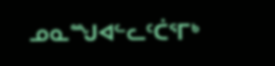ᓄᓇᙳᐊᓪᓚᑦᑖᕐᒥᒃ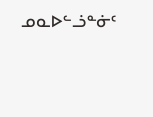ᓄᓇᐅᓪᓘᓐᓃᑦ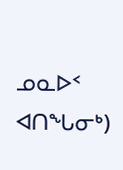ᓄᓇᐅᑉ ᐊᑎᖓᓂᒃ)